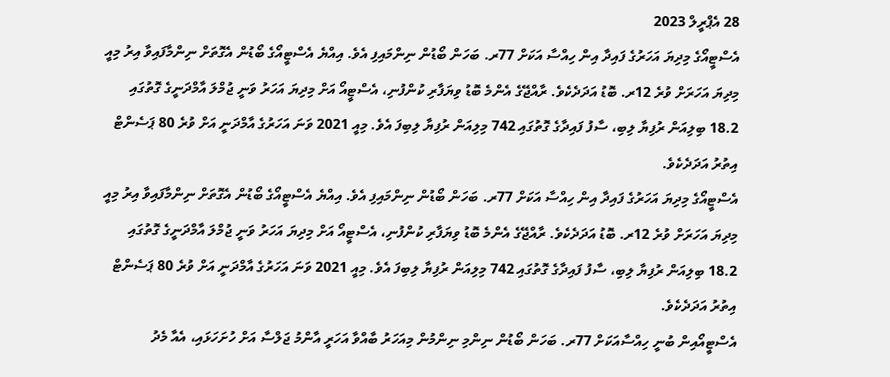28 އެޕްރީލް 2023
އެސްޓީއޯގެ މިދިޔަ އަހަރުގެ ފައިދާ އިން ހިއްސާ އަކަށް 77ރ. ބަހަން ބޯޑުން ނިންމައިފި އެވެ. އިއްޔެ އެސްޓީއޯގެ ބޯޑުން އެގޮތަށް ނިންމާފައިވާ އިރު މިއީ މިދިޔަ އަހަރަށް ވުރެ 12ރ. ބޮޑު އަދަދެކެވެ. ރާއްޖޭގެ އެންމެ ބޮޑު ވިޔަފާރި ކުންފުނި، އެސްޓީއޯ އަށް މިދިޔަ އަހަރު ވަނީ ޖުމްލަ އާމްދަނީގެ ގޮތުގައި 18.2 ބިލިއަން ރުފިޔާ ލިބި، ސާފު ފައިދާގެ ގޮތުގައި 742 މިލިއަން ރުފިޔާ ލިބިފަ އެވެ. މިއީ 2021 ވަނަ އަހަރުގެ އާމްދަނީ އަށް ވުރެ 80 ޕަސެންޓް އިތުރު އަދަދެކެވެ.
އެސްޓީއޯގެ މިދިޔަ އަހަރުގެ ފައިދާ އިން ހިއްސާ އަކަށް 77ރ. ބަހަން ބޯޑުން ނިންމައިފި އެވެ. އިއްޔެ އެސްޓީއޯގެ ބޯޑުން އެގޮތަށް ނިންމާފައިވާ އިރު މިއީ މިދިޔަ އަހަރަށް ވުރެ 12ރ. ބޮޑު އަދަދެކެވެ. ރާއްޖޭގެ އެންމެ ބޮޑު ވިޔަފާރި ކުންފުނި، އެސްޓީއޯ އަށް މިދިޔަ އަހަރު ވަނީ ޖުމްލަ އާމްދަނީގެ ގޮތުގައި 18.2 ބިލިއަން ރުފިޔާ ލިބި، ސާފު ފައިދާގެ ގޮތުގައި 742 މިލިއަން ރުފިޔާ ލިބިފަ އެވެ. މިއީ 2021 ވަނަ އަހަރުގެ އާމްދަނީ އަށް ވުރެ 80 ޕަސެންޓް އިތުރު އަދަދެކެވެ.
އެސްޓީއޯއިން ބުނީ ހިއްސާއަކަށް 77ރ. ބަހަން ބޯޑުން ނިންމި ނިންމުން މިއަހަރު ބާއްވާ އަހަރީ އާންމު ޖަލްސާ އަށް ހުށަހަޅައި، އެއާ މެދު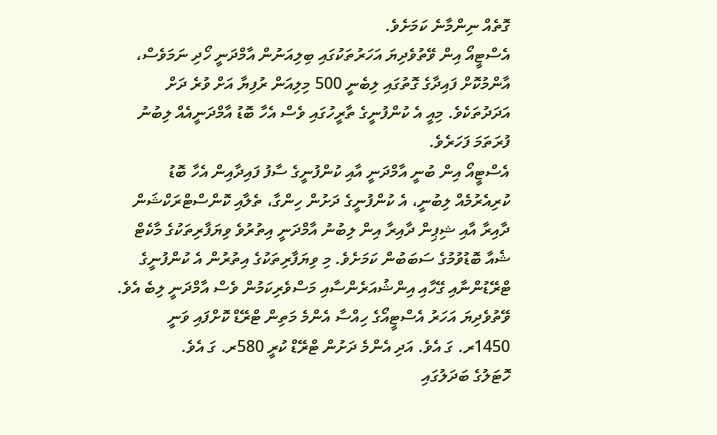ގޮތެއް ނިންމާނެ ކަމަށެވެ.
އެސްޓީއޯ އިން ވޭތުވެދިޔަ އަހަރުތަކުގައި ބިލިއަނުން އާމްދަނީ ހޯދި ނަމަވެސް، އާންމުކޮށް ފައިދާގެ ގޮތުގައި ލިބެނީ 500 މިލިއަން ރުފިޔާ އަށް ވުރެ ދަށް އަދަދުތަކެވެ. މިއީ އެ ކުންފުނީގެ ތާރީހުގައި ވެސް އެހާ ބޮޑު އާމްދަނީއެއް ލިބުނު ފުރަތަމަ ފަހަރެވެ.
އެސްޓީއޯ އިން ބުނީ އާމްދަނީ އާއި ކުންފުނީގެ ސާފު ފައިދާއިން އެހާ ބޮޑު ކުރިއެރުމެއް ލިބުނީ، އެ ކުންފުނީގެ ދަށުން ހިންގާ، ތެލާއި ކޮންސްޓްރަކްޝަން ދާއިރާ އާއި ޝިޕިން ދާއިރާ އިން ލިބުނު އާމްދަނީ އިތުރުވެ ވިޔަފާރިތަކުގެ މާކެޓް ޝެއާ ބޮޑުވުމުގެ ސަބަބުން ކަމަށެވެ. މި ވިޔަފާރިތަކުގެ އިތުރުން އެ ކުންފުނީގެ ޓްރޭޑުންނާއި ގޭހާއި އިންޝުއަރެންސާއި މަސްވެރިކަމުން ވެސް އާމްދަނީ ލިބެ އެވެ.
ވޭތުވެދިޔަ އަހަރު އެސްޓީއޯގެ ހިއްސާ އެންމެ މަތިން ޓްރޭޑް ކޮށްފައި ވަނީ 1450ރ. ގަ އެވެ. އަދި އެންމެ ދަށުން ޓްރޭޑް ކުރީ 580ރ. ގަ އެވެ.
ހޮޓަލުގެ ބަދަލުގައި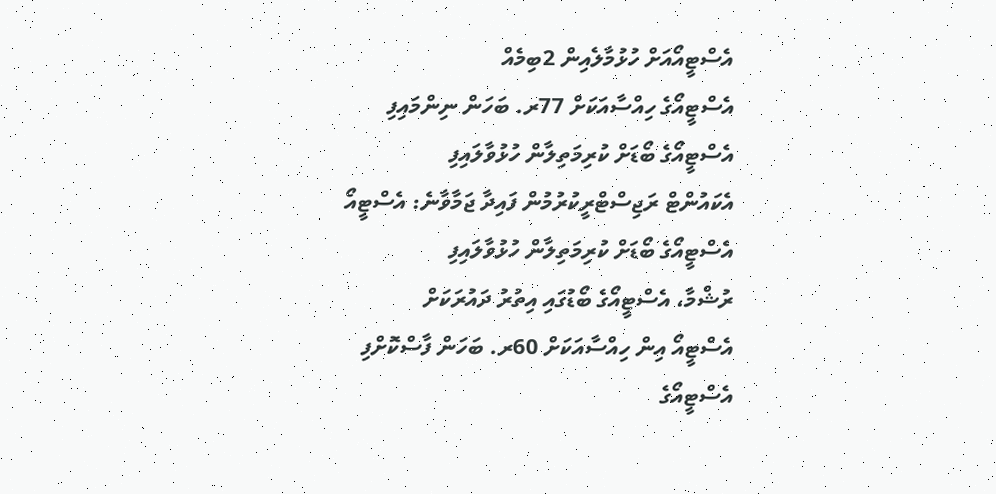އެސްޓީއޯއަށް ހުޅުމާލެއިން 2ބިމެއް
އެސްޓީއޯގެ ހިއްސާއަކަށް 77ރ. ބަހަން ނިންމައިފި
އެސްޓީއޯގެ ބޯޑަށް ކުރިމަތިލާން ހުޅުވާލައިފި
އެކައުންޓް ރަޖިސްޓްރީކުރުމުން ފައިދާ ޖަމާވާނެ: އެސްޓީއޯ
އެސްޓީއޯގެ ބޯޑަށް ކުރިމަތިލާން ހުޅުވާލައިފި
ރުޝްމާ، އެސްޓީއޯގެ ބޯޑުގައި އިތުރު ދައުރަކަށް
އެސްޓީއޯ އިން ހިއްސާއަކަށް 60ރ. ބަހަން ފާސްކޮށްފި
އެސްޓީއޯގެ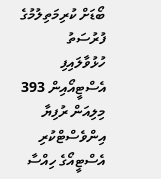ބޯޑަށް ކުރިމަތިލުމުގެ ފުރުސަތު ހުޅުވާލައިފި
އެސްޓީއޯއިން 393 މިލިއަން ރުފިޔާ އިންވެސްޓްކުރި
އެސްޓީއޯގެ ހިއްސާ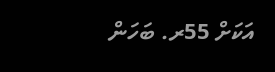އަކަށް 55ރ. ބަހަން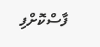ފާސްކޮށްފި